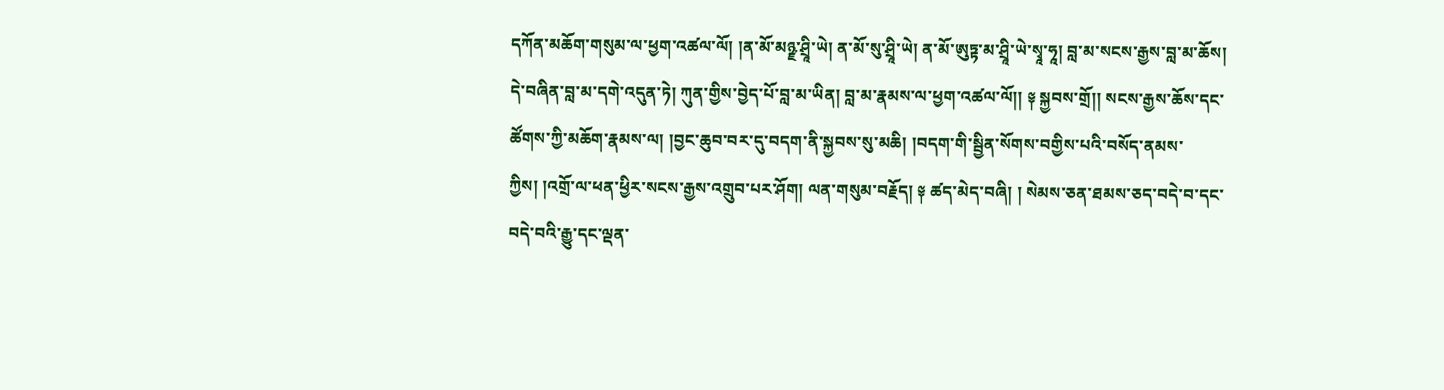དཀོན་མཆོག་གསུམ་ལ་ཕྱག་འཚལ་ལོ། །ན་མོ་མཉྫ་ཤྲཱི་ཡེ། ན་མོ་སུ་ཤྲཱི་ཡེ། ན་མོ་ཨུཏྟ་མ་ཤྲཱི་ཡེ་སྭཱ་ཧཱ། བླ་མ་སངས་རྒྱས་བླ་མ་ཆོས། དེ་བཞིན་བླ་མ་དགེ་འདུན་ཏེ། ཀུན་གྱིས་བྱེད་པོ་བླ་མ་ཡིན། བླ་མ་རྣམས་ལ་ཕྱག་འཚལ་ལོ།། ༈ སྐྱབས་གྲོ།། སངས་རྒྱས་ཆོས་དང་ཚོགས་ཀྱི་མཆོག་རྣམས་ལ། །བྱང་ཆུབ་བར་དུ་བདག་ནི་སྐྱབས་སུ་མཆི། །བདག་གི་སྦྱིན་སོགས་བགྱིས་པའི་བསོད་ནམས་ཀྱིས། །འགྲོ་ལ་ཕན་ཕྱིར་སངས་རྒྱས་འགྲུབ་པར་ཤོག། ལན་གསུམ་བརྗོད། ༈ ཚད་མེད་བཞི། ། སེམས་ཅན་ཐམས་ཅད་བདེ་བ་དང་བདེ་བའི་རྒྱུ་དང་ལྡན་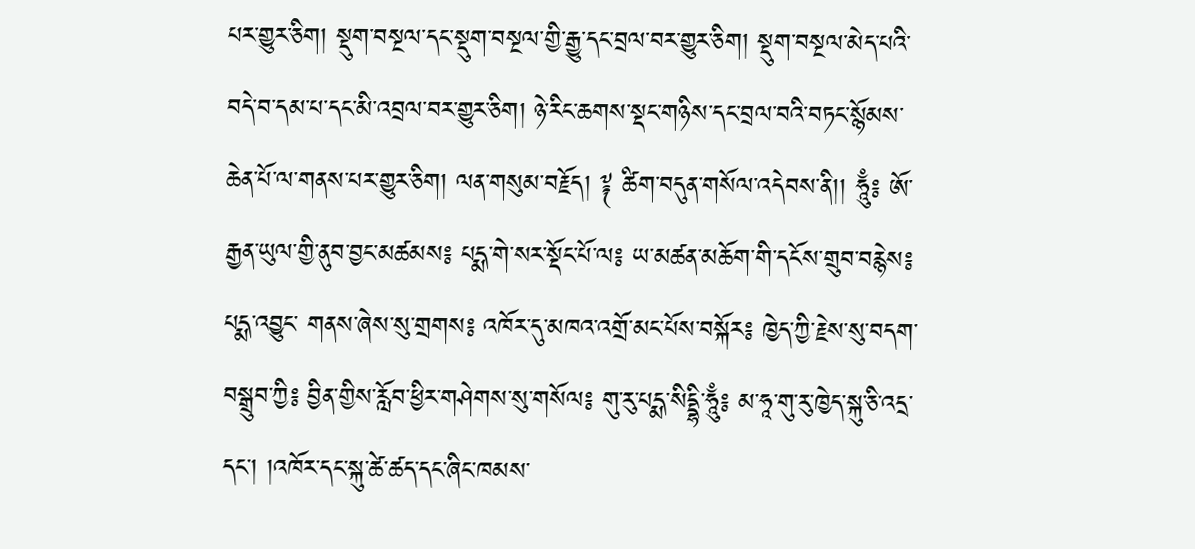པར་གྱུར་ཅིག། སྡུག་བསྔལ་དང་སྡུག་བསྔལ་གྱི་རྒྱུ་དང་བྲལ་བར་གྱུར་ཅིག། སྡུག་བསྔལ་མེད་པའི་བདེ་བ་དམ་པ་དང་མི་འབྲལ་བར་གྱུར་ཅིག། ཉེ་རིང་ཆགས་སྡང་གཉིས་དང་བྲལ་བའི་བཏང་སྙོམས་ཆེན་པོ་ལ་གནས་པར་གྱུར་ཅིག། ལན་གསུམ་བརྗོད། ༈ ཚིག་བདུན་གསོལ་འདེབས་ནི།། ཧཱུྃ༔ ཨོ་རྒྱན་ཡུལ་གྱི་ནུབ་བྱང་མཚམས༔ པདྨ་གེ་སར་སྡོང་པོ་ལ༔ ཡ་མཚན་མཆོག་གི་དངོས་གྲུབ་བརྙེས༔ པདྨ་འབྱུང་ གནས་ཞེས་སུ་གྲགས༔ འཁོར་དུ་མཁའ་འགྲོ་མང་པོས་བསྐོར༔ ཁྱེད་ཀྱི་རྗེས་སུ་བདག་བསྒྲུབ་ཀྱི༔ བྱིན་གྱིས་རློབ་ཕྱིར་གཤེགས་སུ་གསོལ༔ གུ་རུ་པདྨ་སིདྡྷི་ཧཱུྃ༔ མ་ཧཱ་གུ་རུ་ཁྱེད་སྐུ་ཅི་འདྲ་དང་། །འཁོར་དང་སྐུ་ཚེ་ཚད་དང་ཞིང་ཁམས་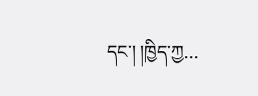དང་། །ཁྱིད་ཀྱ...